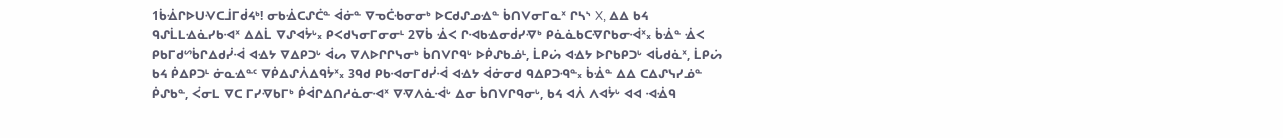1ᑳᐐᒋᐅᑌᐺᑕᒨᒥᑰᔦᒃ! ᓂᑲᐐᑕᔑᑖᓐ ᐋᓃᓐ ᐁᓀᑖᑾᓂᓂᒃ ᐅᑕᑯᔑᓄᐎᓐ ᑳᑎᐯᓂᒥᓇᕽ ᒋᓴᔅ X, ᐃᐃ ᑲᔦ ᑫᔑᒫᒪᐎᓈᓯᑲᐗᕽ ᐃᐃᒫ ᐁᔑᐊᔮᒡ᙮ ᑭᐸᑯᓭᓂᒥᓂᓂᒻ 2ᐁᑳ ᐐᐸ ᒋᐗᑲᐎᓂᑰᓯᐌᒃ ᑭᓈᓈᑲᑕᐌᒋᑲᓂᐙᕽ᙮ ᑳᐐᓐ ᐐᐸ ᑭᑲᒥᑯᔥᑳᒋᐃᑯᓰᐙ ᐊᐎᔭ ᐁᐃᑭᑐᒡ ᐋᔕ ᐁᐱᐅᒋᒋᓭᓂᒃ ᑳᑎᐯᒋᑫᒡ ᐅᑮᔑᑲᓅᒻ, ᒫᑭᔖ ᐊᐎᔭ ᐅᒋᑲᑭᑐᒡ ᐊᒑᑯᓈᕽ, ᒫᑭᔖ ᑲᔦ ᑮᐃᑭᑐᒻ ᓃᓇᐎᓐᑦ ᐁᑮᐃᔑᐲᐃᑫᔮᕽ᙮ 3ᑫᑯ ᑭᑲᐗᓂᒥᑯᓰᐙ ᐊᐎᔭ ᐋᓃᓂᑯ ᑫᐃᑭᑐᑴᓐ᙮ ᑳᐐᓐ ᐃᐃ ᑕᐃᔑᓭᓯᓅᓐ ᑮᔑᑲᓐ, ᐹᓂᒪ ᐁᑕ ᒥᓯᐌᑲᒥᒃ ᑮᐋᒋᐃᑎᓱᓈᓂᐗᕽ ᐁᐌᐱᓈᐙᒡ ᐃᓂ ᑳᑎᐯᒋᑫᓂᒡ, ᑲᔦ ᐊᐲ ᐱᐊᔮᒡ ᐊᐊ ᐗᐐᑫ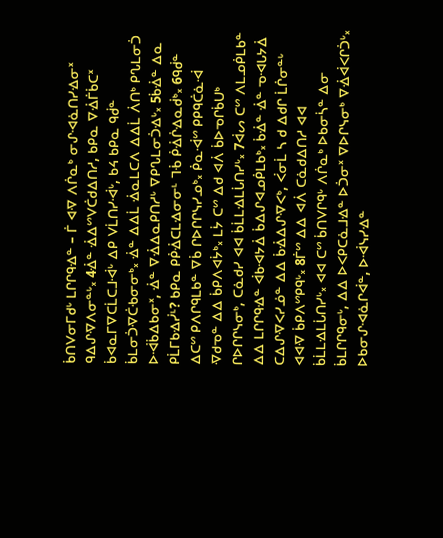ᑳᑎᐯᓂᒥᑯᒡ ᒪᒋᒋᑫᐎᓐ – ᒦ ᐊᐌ ᐱᒌᓇᒃ ᓂᔑᐗᓈᑎᓯᐎᓂᕽ ᑫᐃᔑᐌᐱᓂᓐᒡ᙮ 4ᐐᓐ ᐐᐃᔥᐯᑖᑯᐃᑎᓱ, ᑲᑭᓇ ᐁᐐᒦᑳᑕᕽ ᑳᐊᓇᒥᐁᑕᒫᑕᒧᐙᒡ ᐃᑭ ᐯᒫᑎᓯᐙᒡ, ᑲᔦ ᑲᑭᓇ ᑫᑰᓐ ᑳᒪᓂᑑᐌᑖᑾᓂᓂᒃ᙮ ᐐᓐ ᐃᐃᒫ ᐐᓇᒪᑕᐱ ᐃᐃᒫ ᐲᑎᒃ ᑭᔐᒪᓂᑑ ᐅᐙᑳᐃᑲᓂᕽ, ᐐᓐ ᐁᐐᐃᓇᑭᑎᓱᒡ ᐁᑭᔐᒪᓂᑑᐎᒡ᙮ 5ᑳᐐᓐ ᐃᓇ ᑭᒫᒥᑲᐎᓰᒻ? ᑲᑭᓇ ᑭᑮᐐᑕᒪᐎᓂᓂᒻ ᒣᒀ ᑮᐐᒌᐎᓇᑰᒃ᙮ 6ᑫᑰᓐ ᐃᑕᔥ ᑭᐱᒋᑫᒪᑲᓐ ᐁᑳ ᒋᐅᒋᒋᓭᓯᓄᒃ᙮ ᑮᓇᐙᔥ ᑭᑭᑫᑖᓈᐙ ᐌᑯᓀᓐ ᐃᐃ ᑳᑭᐱᐊᔮᒃ᙮ ᒪᔮ ᑕᔥ ᐃᑯ ᐊᐲ ᑳᐅᓀᒋᑳᑌᒃ ᒋᐅᒋᒋᓭᓂᒃ, ᑕᓈᑯᓯ ᐊᐊ ᑳᒫᒪᐎᒪᒑᑎᓯᒡ᙮ 7ᐋᔕ ᑕᔥ ᐱᒪᓄᑮᒪᑲᓐ ᐃᐃ ᒪᒋᒋᑫᐎᓐ ᐋᑲᐗᔭᐄ ᑳᐃᔑᐊᓄᑮᒪᑲᒃ᙮ ᑳᐐᓐ ᐐᓐ ᓀᐗᒐᔭᐄ ᑕᐃᔑᐌᐸᓯᓅᓐ ᐃᐃ ᑳᐐᐃᔑᐌᐸᒃ, ᐹᓂᒫ ᓴ ᑯ ᐃᑯᒋ ᒫᒌᓂᓐᒡ ᐊᐊᐌ ᑳᑭᐱᔥᑭᑫᒡ᙮ 8ᒦᔥ ᐃᐃ ᐊᐲ ᑕᓈᑯᐃᑎᓱ ᐊᐊ ᑳᒫᒪᐎᒪᒑᑎᓯᒡ᙮ ᐊᐊ ᑕᔥ ᑳᑎᐯᒋᑫᒡ ᐱᒌᓇᒃ ᐅᑲᓂᓵᓐ ᐃᓂ ᑳᒪᒋᒋᑫᓂᒡ, ᐃᐃ ᐅᐸᑭᑕᓈᒧᐎᓐ ᐅᑑᓂᕽ ᐁᐅᒋᓭᓂᒃ ᐁᐐᐋᐸᒋᑑᒡ᙮ ᐅᑲᓂᔑᐗᓈᒋᐋᓐ, ᐅᐙᓭᓯᐎᓐ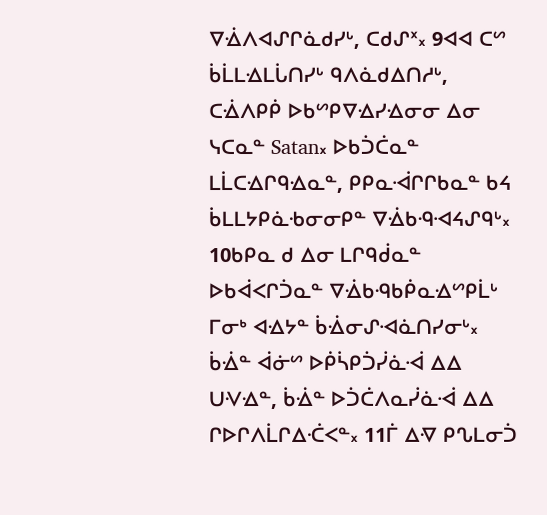ᐁᐐᐱᐊᔑᒋᓈᑯᓯᒡ, ᑕᑯᔑᕽ᙮ 9ᐊᐊ ᑕᔥ ᑳᒫᒪᐎᒪᒑᑎᓯᒡ ᑫᐱᓈᑯᐃᑎᓱᒡ, ᑕᐐᐱᑭᑮ ᐅᑲᔥᑭᐁᐎᓯᐎᓂᓂ ᐃᓂ ᓭᑕᓇᓐ Satan᙮ ᐅᑲᑑᑖᓇᓐ ᒪᒫᑕᐎᒋᑫᐎᓇᓐ, ᑭᑭᓇᐙᒋᒋᑲᓇᓐ ᑲᔦ ᑳᒪᒪᔭᑭᓈᑾᓂᓂᑭᓐ ᐁᐐᑲᑴᐗᔦᔑᑫᒡ᙮ 10ᑲᑭᓇ ᑯ ᐃᓂ ᒪᒋᑫᑰᓇᓐ ᐅᑲᐋᐸᒋᑑᓇᓐ ᐁᐐᑲᑴᑲᑮᓇᐎᔥᑭᒫᒡ ᒥᓂᒃ ᐊᐎᔭᓐ ᑳᐐᓂᔑᐗᓈᑎᓯᓂᒡ᙮ ᑳᐐᓐ ᐋᓃᔥ ᐅᑮᓵᑭᑑᓰᓈᐙ ᐃᐃ ᑌᐺᐎᓐ, ᑳᐐᓐ ᐅᑑᑖᐱᓇᓰᓈᐙ ᐃᐃ ᒋᐅᒋᐱᒫᒋᐃᑣᐸᓐ᙮ 11ᒦ ᐃᐌ ᑭᔐᒪᓂᑑ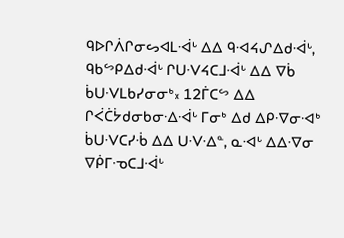ᑫᐅᒋᐲᒋᓂᔕᐊᒪᐙᒡ ᐃᐃ ᑫᐗᔦᔑᐃᑯᐙᒡ, ᑫᑲᔥᑭᐃᑯᐙᒡ ᒋᑌᐺᔦᑕᒧᐙᒡ ᐃᐃ ᐁᑳ ᑳᑌᐺᒪᑲᓯᓂᓂᒃ᙮ 12ᒦᑕᔥ ᐃᐃ ᒋᐹᑖᔮᑯᓂᑲᓂᐎᐙᒡ ᒥᓂᒃ ᐃᑯ ᐃᑭᐌᓂᐗᒃ ᑳᑌᐺᑕᓯᒀ ᐃᐃ ᑌᐺᐎᓐ, ᓇᐗᒡ ᐃᐃᐌᓂ ᐁᑮᒥᓉᑕᒧᐙᒡ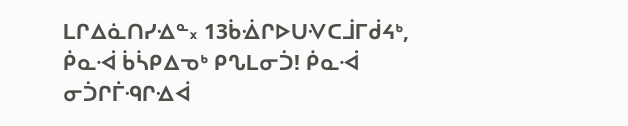ᒪᒋᐃᓈᑎᓯᐎᓐ᙮ 13ᑳᐐᒋᐅᑌᐺᑕᒨᒥᑰᔦᒃ, ᑮᓇᐙ ᑳᓵᑭᐃᓀᒃ ᑭᔐᒪᓂᑑ! ᑮᓇᐙ ᓂᑑᒋᒦᑴᒋᐎᐋ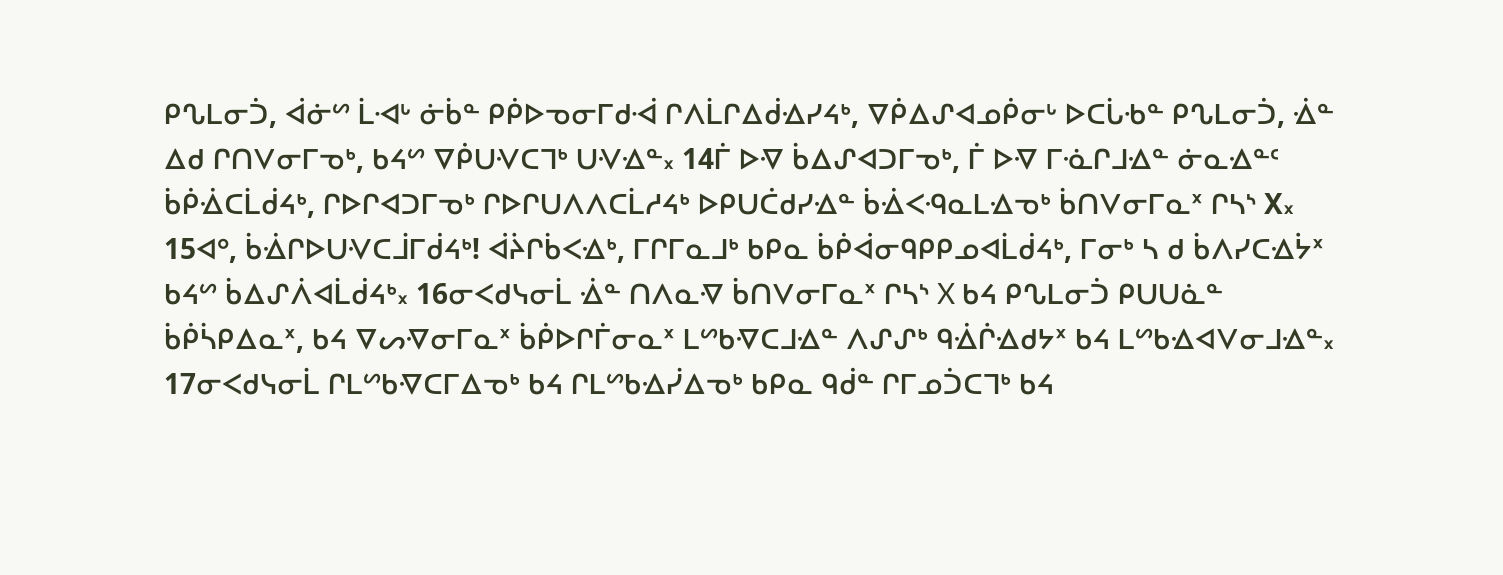ᑭᔐᒪᓂᑑ, ᐋᓃᔥ ᒫᐗᒡ ᓃᑳᓐ ᑭᑮᐅᓀᓂᒥᑯᐙ ᒋᐱᒫᒋᐃᑰᐎᓯᔦᒃ, ᐁᑮᐃᔑᐊᓄᑮᓂᒡ ᐅᑕᒑᑾᓐ ᑭᔐᒪᓂᑑ, ᐐᓐ ᐃᑯ ᒋᑎᐯᓂᒥᓀᒃ, ᑲᔦᔥ ᐁᑮᑌᐺᑕᒣᒃ ᑌᐺᐎᓐ᙮ 14ᒦ ᐅᐌ ᑳᐃᔑᐊᑐᒥᓀᒃ, ᒦ ᐅᐌ ᒥᓍᒋᒧᐎᓐ ᓃᓇᐎᓐᑦ ᑳᑮᐐᑕᒫᑰᔦᒃ, ᒋᐅᒋᐊᑐᒥᓀᒃ ᒋᐅᒋᑌᐱᐱᑕᒫᓱᔦᒃ ᐅᑭᑌᑖᑯᓯᐎᓐ ᑳᐐᐸᑴᓇᒪᐎᓀᒃ ᑳᑎᐯᓂᒥᓇᕽ ᒋᓴᔅ X᙮ 15ᐊᐤ, ᑳᐐᒋᐅᑌᐺᑕᒨᒥᑰᔦᒃ! ᐋᔩᒋᑳᐸᐎᒃ, ᒥᒋᒥᓇᒧᒃ ᑲᑭᓇ ᑳᑮᐋᓂᑫᑭᑭᓄᐊᒫᑰᔦᒃ, ᒥᓂᒃ ᓴ ᑯ ᑳᐱᓯᑕᐎᔮᕽ ᑲᔦᔥ ᑳᐃᔑᐲᐊᒫᑰᔦᒃ᙮ 16ᓂᐸᑯᓭᓂᒫ ᐐᓐ ᑎᐱᓇᐌ ᑳᑎᐯᓂᒥᓇᕽ ᒋᓴᔅ X ᑲᔦ ᑭᔐᒪᓂᑑ ᑭᑌᑌᓈᓐ ᑳᑮᓵᑭᐃᓇᕽ, ᑲᔦ ᐁᔕᐌᓂᒥᓇᕽ ᑳᑮᐅᒋᒦᓂᓇᕽ ᒪᔥᑲᐌᑕᒧᐎᓐ ᐱᔑᔑᒃ ᑫᐐᒌᐎᑯᔭᕽ ᑲᔦ ᒪᔥᑲᐎᐊᐯᓂᒧᐎᓐ᙮ 17ᓂᐸᑯᓭᓂᒫ ᒋᒪᔥᑲᐌᑕᒥᐃᓀᒃ ᑲᔦ ᒋᒪᔥᑲᐎᓰᐃᓀᒃ ᑲᑭᓇ ᑫᑰᓐ ᒋᒥᓄᑑᑕᒣᒃ ᑲᔦ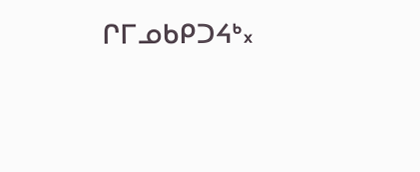ᒋᒥᓄᑲᑭᑐᔦᒃ᙮